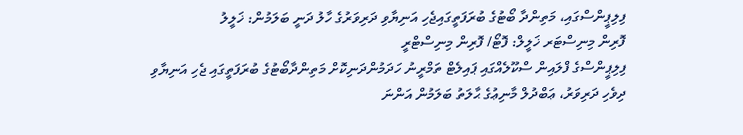ފިލިޕީންސްގައި، މަތިންދާ ބޯޓުގެ ބުރަފަތީގައިޖެހި އަނިޔާވި ދަރިވަރުގެ ހާލު ދަނީ ބަލަމުން: ޚަލީލު
ފޮރިން މިނިސްޓަރ ޚަލީލް: ފޮޓޯ/ ފޮރިން މިނިސްޓްރީ
ފިލިޕީންސްގެ ފްލައިން ސްކޫލެއްގައި ޕައިލެޓް ތަމްރީނު ހަދަމުންދަނިކޮށް މަތިންދާބޯޓުގެ ބުރަފަތީގައި ޖެހި އަނިޔާވި ދިވެހި ދަރިވަރު، ޢަބްދުލް މާނިޢުގެ ޙާލަތު ބަލަމުން އަންނަ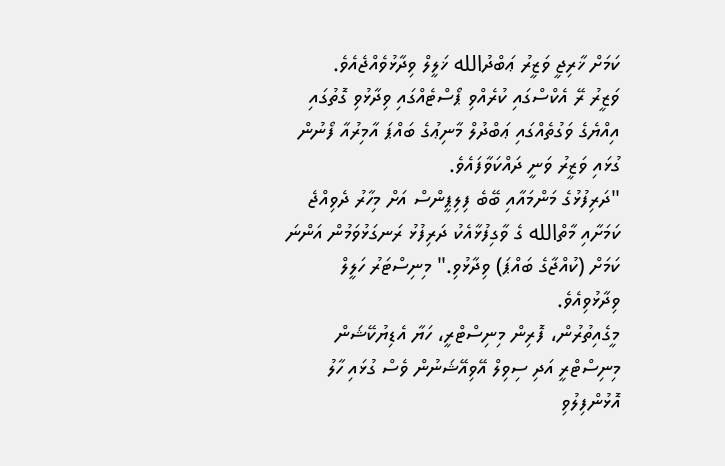ކަމަށް ޚާރިޖީ ވަޒީރު ޢަބްދުالله ޚަލީލް ވިދާޅުވެއްޖެއެވެ.
ވަޒީރު ރޭ އެކްސްގައި ކުރެއްވި ޕޯސްޓެއްގައި ވިދާޅުވި ގޮތުގައި އިއްޔެގެ ވަގުތެއްގައި ޢަބްދުލް މާނިޢުގެ ބައްޕަ އާމިރުއާ ފޯނުން ގުޅައި ވަޒީރު ވަނީ ދައްކަވާފައެވެ.
"ދަރިފުޅުގެ މަންމައާއި ބޭބެ ފިލިޕީންސް އަށް މިހާރު ދެވިއްޖެ ކަމަށާއި މާތްالله ގެ ވާގިފުޅާއެކު ދަރިފުޅު ރަނގަޅުވަމުން އަންނަ ކަމަށް (ކުއްޖާގެ ބައްޕަ) ވިދާޅުވި." މިނިސްޓަރު ހަލީލް ވިދާޅުވިއެވެ.
މީގެއިތުރުން، ފޮރިން މިނިސްޓްރީ، ހަޔާ އެޑިޔުކޭޝަން މިނިސްޓްރީ އަދި ސިވިލް އޭވިއޭޝަނުން ވެސް ގުޅައި ހާލު އޮޅުންފިލުވި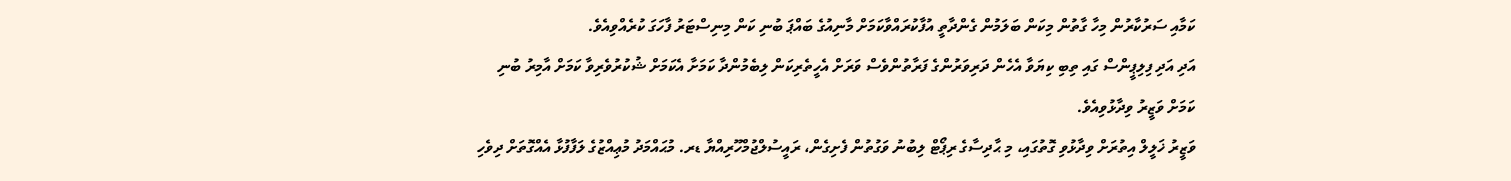ކަމާއި ސަރުކާރުން މިހާ ގާތުން މިކަން ބަލަމުން ގެންދާތީ އުފާކުރައްވާކަމަށް މާނިއުގެ ބައްޕަ ބުނި ކަން މިނިސްޓަރު ފާހަގަ ކުރެއްވިއެވެ.
އަދި އަދި ފިލިޕީންސް ގައި ތިބި ކިޔަވާ އެހެން ދަރިވަރުންގެ ފަރާތުންވެސް ވަރަށް އެހީތެރިކަން ލިބެމުންދާ ކަމަށާ އެކަމަށް ޝުކުރުވެރިވާ ކަމަށް އާމިރު ބުނި ކަމަށް ވަޒީރު ވިދާޅުވިއެވެ.
ވަޒީރު ޚަލީލް އިތުރަށް ވިދާޅުވި ގޮތުގައި، މި ޙާދިސާގެ ރިޕޯޓް ލިބުނު ވަގުތުން ފެށިގެން، ރައީސުލްޖުމްހޫރިއްޔާ ޑރ. މުޙައްމަދު މުޢިއްޒުގެ ލަފާފުޅާ އެއްގޮތަށް ދިވެހި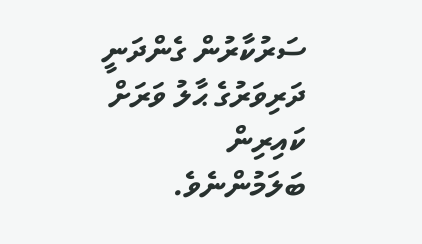ސަރުކާރުން ގެންދަނީ ދަރިވަރުގެ ޙާލު ވަރަށް ކައިރިން ބަލަމުންނެވެ.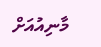މާނިއުއަށް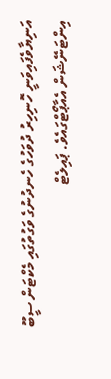އަނިޔާވެފައިވަނީ ހޮނިހިރު ދުވަހުގެ ހެނދުނުގެ ވަގުތުގައި މެކްޓަން ސީބޫ އިންޓަނޭޝަން އެއާޕޯޓްގައެވެ. ޕައިލެޓް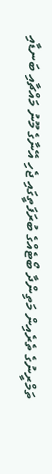ތަމްރީނުގެ ތެރެއިން މަތިންދާ ބޯޓެއްގެ ބުރަފަތީގައި ޖެހި އޭނާގެ މޫނު މައްޗާއި ބަނޑާއި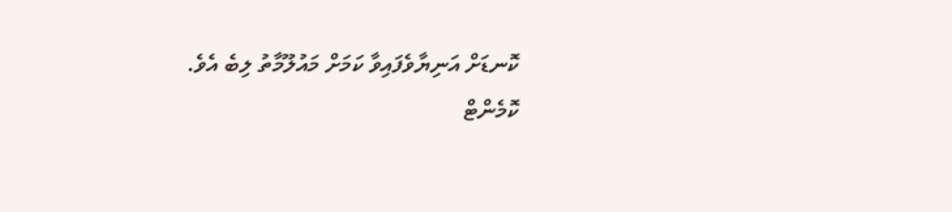ކޮނޑަށް އަނިޔާވެފައިވާ ކަމަށް މައުލޫމާތު ލިބެ އެވެ.
ކޮމެންޓް